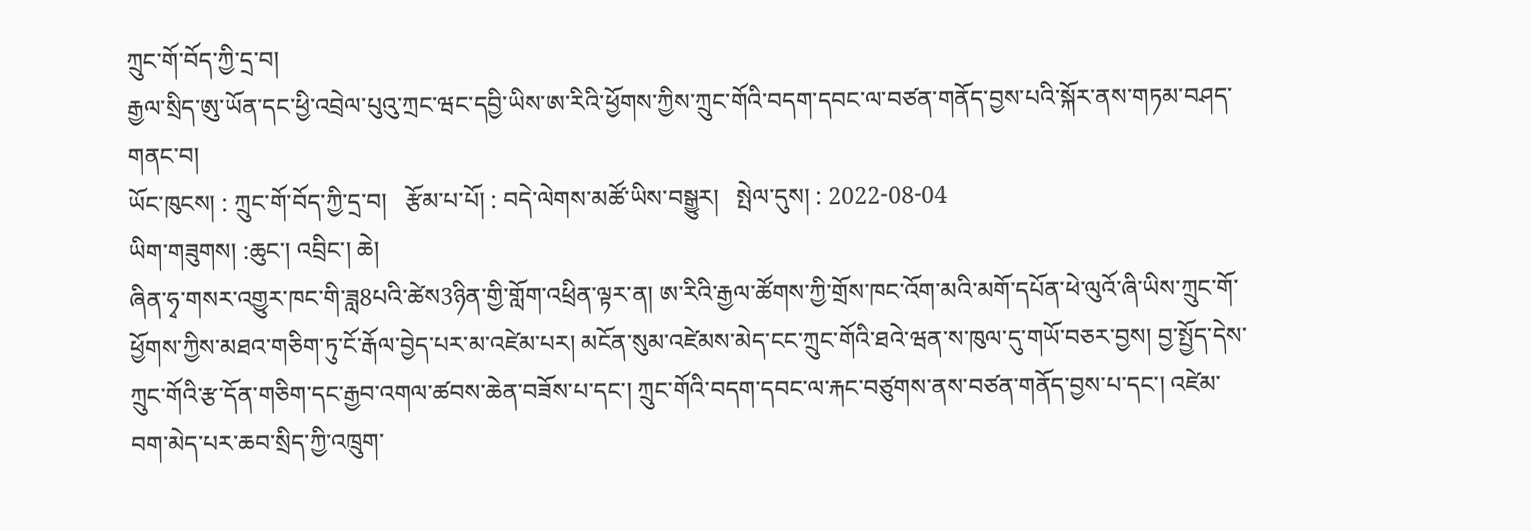ཀྲུང་གོ་བོད་ཀྱི་དྲ་བ།
རྒྱལ་སྲིད་ཨུ་ཡོན་དང་ཕྱི་འབྲེལ་པུའུ་ཀྲང་ཝང་དབྱི་ཡིས་ཨ་རིའི་ཕྱོགས་ཀྱིས་ཀྲུང་གོའི་བདག་དབང་ལ་བཙན་གནོད་བྱས་པའི་སྐོར་ནས་གཏམ་བཤད་གནང་བ།
ཡོང་ཁུངས། : ཀྲུང་གོ་བོད་ཀྱི་དྲ་བ།   རྩོམ་པ་པོ། : བདེ་ལེགས་མཚོ་ཡིས་བསྒྱུར།   སྤེལ་དུས། : 2022-08-04
ཡིག་གཟུགས། :ཆུང་། འབྲིང་། ཆེ།
ཞིན་ཧྭ་གསར་འགྱུར་ཁང་གི་ཟླ8པའི་ཚེས3ཉིན་གྱི་གློག་འཕྲིན་ལྟར་ན། ཨ་རིའི་རྒྱལ་ཚོགས་ཀྱི་གྲོས་ཁང་འོག་མའི་མགོ་དཔོན་ཕེ་ལུའོ་ཞི་ཡིས་ཀྲུང་གོ་ཕྱོགས་ཀྱིས་མཐའ་གཅིག་ཏུ་ངོ་རྒོལ་བྱེད་པར་མ་འཛེམ་པར། མངོན་སུམ་འཛེམས་མེད་ངང་ཀྲུང་གོའི་ཐའེ་ཝན་ས་ཁུལ་དུ་གཡོ་བཅར་བྱས། བྱ་སྤྱོད་དེས་ཀྲུང་གོའི་རྩ་དོན་གཅིག་དང་རྒྱབ་འགལ་ཚབས་ཆེན་བཟོས་པ་དང་། ཀྲུང་གོའི་བདག་དབང་ལ་རྐང་བཙུགས་ནས་བཙན་གནོད་བྱས་པ་དང་། འཛེམ་བག་མེད་པར་ཆབ་སྲིད་ཀྱི་འཁྲུག་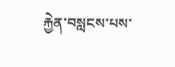རྐྱེན་བསླངས་པས་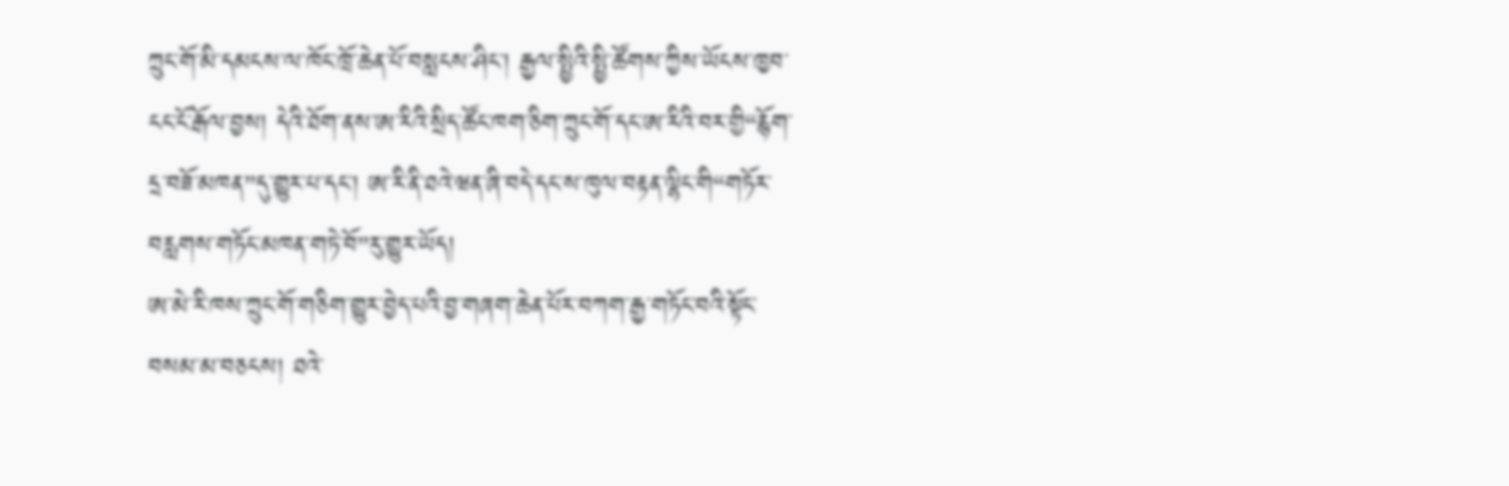ཀྲུང་གོ་མི་དམངས་ལ་ཁོང་ཁྲོ་ཆེན་པོ་བསླངས་ཤིང་། རྒྱལ་སྤྱིའི་སྤྱི་ཚོགས་ཀྱིས་ཡོངས་ཁྱབ་ངང་ངོ་རྒོལ་བྱས། དེའི་ཐོག་ནས་ཨ་རིའི་སྲིད་ཚོང་ཁག་ཅིག་ཀྲུང་གོ་དང་ཨ་རིའི་བར་གྱི“རྙོག་དྲ་བཟོ་མཁན”དུ་གྱུར་པ་དང་། ཨ་རི་ནི་ཐའེ་ཝན་ཞི་བདེ་དང་ས་ཁུལ་བརྟན་ལྷིང་གི“གཏོར་བརླགས་གཏོང་མཁན་གཏེ་བོ”རུ་གྱུར་ཡོད།
ཨ་མེ་རི་ཁས་ཀྲུང་གོ་གཅིག་གྱུར་བྱེད་པའི་བྱ་གཞག་ཆེན་པོར་བཀག་རྒྱ་གཏོང་བའི་སྟོང་བསམ་མ་བཅངས། ཐའེ་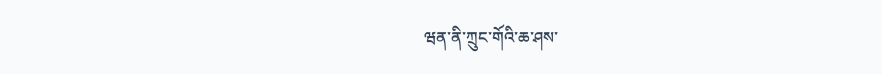ཝན་ནི་ཀྲུང་གོའི་ཆ་ཤས་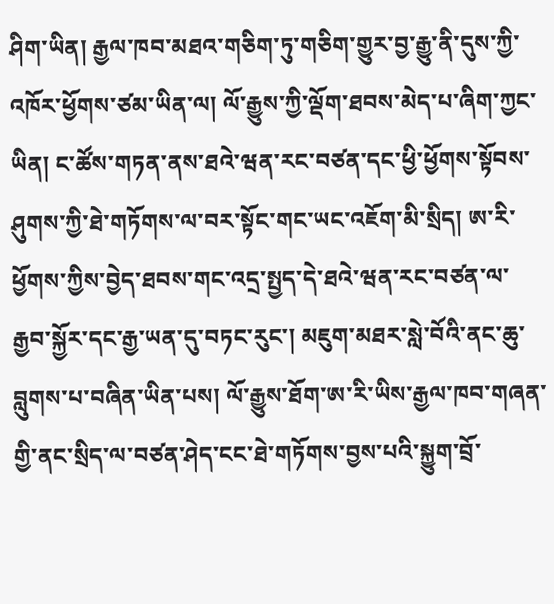ཤིག་ཡིན། རྒྱལ་ཁབ་མཐའ་གཅིག་ཏུ་གཅིག་གྱུར་བྱ་རྒྱུ་ནི་དུས་ཀྱི་འཁོར་ཕྱོགས་ཙམ་ཡིན་ལ། ལོ་རྒྱུས་ཀྱི་ལྡོག་ཐབས་མེད་པ་ཞིག་ཀྱང་ཡིན། ང་ཚོས་གཏན་ནས་ཐའེ་ཝན་རང་བཙན་དང་ཕྱི་ཕྱོགས་སྟོབས་ཤུགས་ཀྱི་ཐེ་གཏོགས་ལ་བར་སྟོང་གང་ཡང་འཇོག་མི་སྲིད། ཨ་རི་ཕྱོགས་ཀྱིས་བྱེད་ཐབས་གང་འདྲ་སྤྱད་དེ་ཐའེ་ཝན་རང་བཙན་ལ་རྒྱབ་སྐྱོར་དང་རྒྱ་ཡན་དུ་བཏང་རུང་། མཇུག་མཐར་སླེ་བོའི་ནང་ཆུ་བླུགས་པ་བཞིན་ཡིན་པས། ལོ་རྒྱུས་ཐོག་ཨ་རི་ཡིས་རྒྱལ་ཁབ་གཞན་གྱི་ནང་སྲིད་ལ་བཙན་ཤེད་ངང་ཐེ་གཏོགས་བྱས་པའི་སྐྱུག་བྲོ་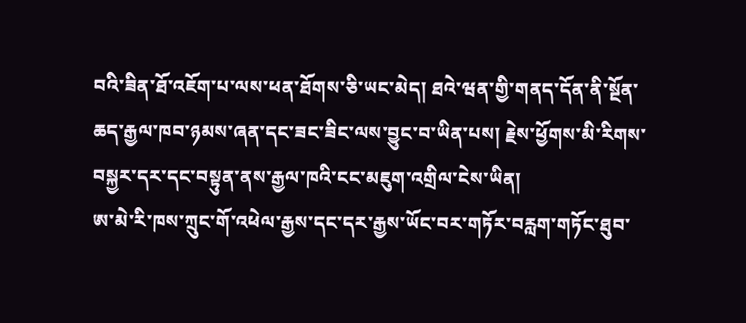བའི་ཟིན་ཐོ་འཇོག་པ་ལས་ཕན་ཐོགས་ཅི་ཡང་མེད། ཐའེ་ཝན་གྱི་གནད་དོན་ནི་སྔོན་ཆད་རྒྱལ་ཁབ་ཉམས་ཞན་དང་ཟང་ཟིང་ལས་བྱུང་བ་ཡིན་པས། རྗེས་ཕྱོགས་མི་རིགས་བསྐྱར་དར་དང་བསྟུན་ནས་རྒྱལ་ཁའི་ངང་མཇུག་འགྲིལ་ངེས་ཡིན།
ཨ་མེ་རི་ཁས་ཀྲུང་གོ་འཕེལ་རྒྱས་དང་དར་རྒྱས་ཡོང་བར་གཏོར་བརླག་གཏོང་ཐུབ་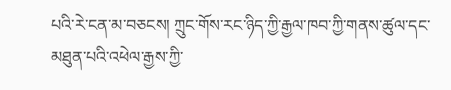པའི་རེ་ངན་མ་བཅངས། ཀྲུང་གོས་རང་ཉིད་ཀྱི་རྒྱལ་ཁབ་ཀྱི་གནས་ཚུལ་དང་མཐུན་པའི་འཕེལ་རྒྱས་ཀྱི་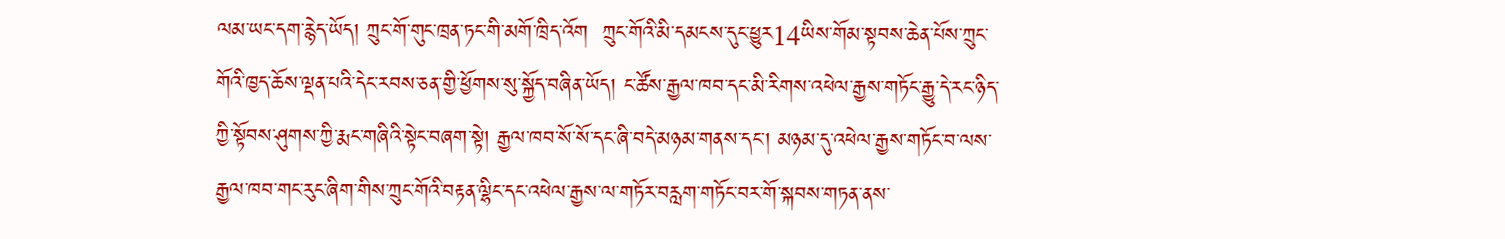ལམ་ཡང་དག་རྙེད་ཡོད། ཀྲུང་གོ་གུང་ཁྲན་ཏང་གི་མགོ་ཁྲིད་འོག  ཀྲུང་གོའི་མི་དམངས་དུང་ཕྱུར14ཡིས་གོམ་སྟབས་ཆེན་པོས་ཀྲུང་གོའི་ཁྱད་ཆོས་ལྡན་པའི་དེང་རབས་ཅན་གྱི་ཕྱོགས་སུ་སྐྱོད་བཞིན་ཡོད། ང་ཚོས་རྒྱལ་ཁབ་དང་མི་རིགས་འཕེལ་རྒྱས་གཏོང་རྒྱུ་དེ་རང་ཉིད་ཀྱི་སྟོབས་ཤུགས་ཀྱི་རྨང་གཞིའི་སྟེང་བཞག་སྟེ། རྒྱལ་ཁབ་སོ་སོ་དང་ཞི་བདེ་མཉམ་གནས་དང་། མཉམ་དུ་འཕེལ་རྒྱས་གཏོང་བ་ལས་རྒྱལ་ཁབ་གང་རུང་ཞིག་གིས་ཀྲུང་གོའི་བརྟན་ལྷིང་དང་འཕེལ་རྒྱས་ལ་གཏོར་བརླག་གཏོང་བར་གོ་སྐབས་གཏན་ནས་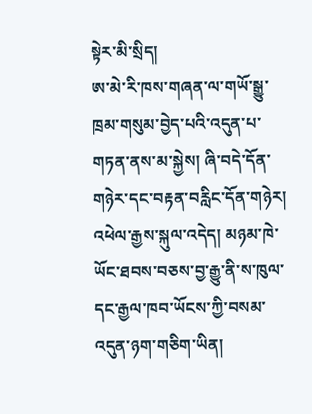སྟེར་མི་སྲིད།
ཨ་མེ་རི་ཁས་གཞན་ལ་གཡོ་སྒྱུ་ཁྲམ་གསུམ་བྱེད་པའི་འདུན་པ་གཏན་ནས་མ་སྐྱེས། ཞི་བདེ་དོན་གཉེར་དང་བརྟན་བརླིང་དོན་གཉེར། འཕེལ་རྒྱས་སྐུལ་འདེད། མཉམ་ཁེ་ཡོང་ཐབས་བཅས་བྱ་རྒྱུ་ནི་ས་ཁུལ་དང་རྒྱལ་ཁབ་ཡོངས་ཀྱི་བསམ་འདུན་ཉག་གཅིག་ཡིན།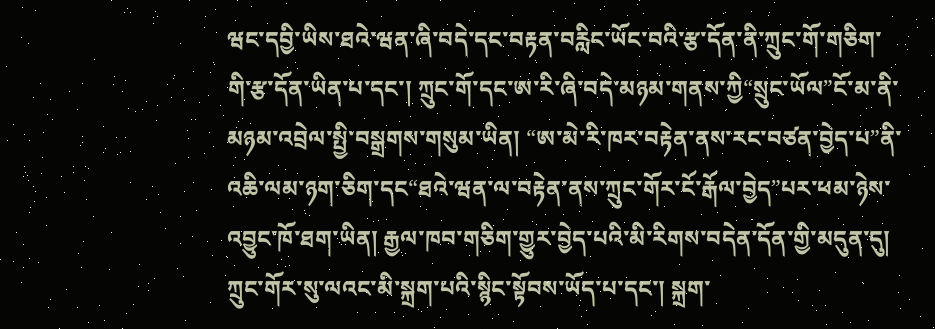ཝང་དབྱི་ཡིས་ཐའེ་ཝན་ཞི་བདེ་དང་བརྟན་བརླིང་ཡོང་བའི་རྩ་དོན་ནི་ཀྲུང་གོ་གཅིག་གི་རྩ་དོན་ཡིན་པ་དང་། ཀྲུང་གོ་དང་ཨ་རི་ཞི་བདེ་མཉམ་གནས་ཀྱི“སྲུང་ཡོལ”ངོ་མ་ནི་མཉམ་འབྲེལ་སྤྱི་བསྒྲགས་གསུམ་ཡིན། “ཨ་མེ་རི་ཁར་བརྟེན་ནས་རང་བཙན་བྱེད་པ”ནི་འཆི་ལམ་ཉག་ཅིག་དང“ཐའེ་ཝན་ལ་བརྟེན་ནས་ཀྲུང་གོར་ངོ་རྒོལ་བྱེད”པར་ཕམ་ཉེས་འབྱུང་ཁོ་ཐག་ཡིན། རྒྱལ་ཁབ་གཅིག་གྱུར་བྱེད་པའི་མི་རིགས་བདེན་དོན་གྱི་མདུན་དུ། ཀྲུང་གོར་སུ་ལའང་མི་སྐྲག་པའི་སྙིང་སྟོབས་ཡོད་པ་དང་། སྐྲག་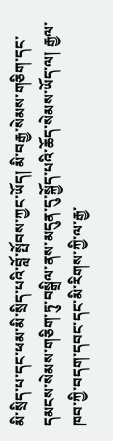མི་སྲིད་པ་དང་ཕམ་མི་སྲིད་པའི་བློ་སྤོབས་ཀྱང་ཡོད། མི་བརྒྱ་སེམས་གཅིག་དང་དམངས་སེམས་གཅིག་ཏུ་བསྒྲིལ་ནས་མདུན་དུ་སྐྱོད་པའི་ཆོད་སེམས་ཡོད་ལ། རྒྱལ་ཁབ་ཀྱི་བདག་དབང་དང་མི་རིགས་ཀྱི་ལ་རྒྱ་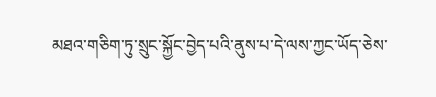མཐའ་གཅིག་ཏུ་སྲུང་སྐྱོང་བྱེད་པའི་ནུས་པ་དེ་ལས་ཀྱང་ཡོད་ཅེས་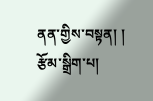ནན་གྱིས་བསྟན། །
རྩོམ་སྒྲིག་པ།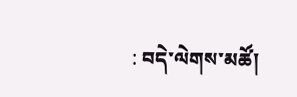: བདེ་ལེགས་མཚོ།